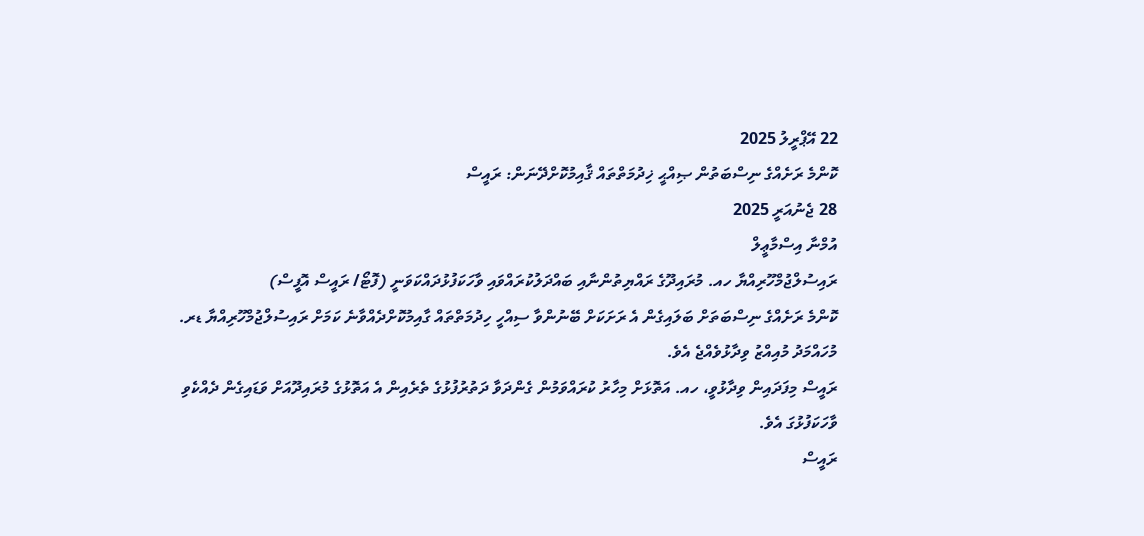22 އޭޕްރީލު 2025
ކޮންމެ ރަށެއްގެ ނިސްބަތުން ޞިއްޙީ ޚިދުމަތްތައް ޤާއިމުކޮށްދޭނަން: ރައީސް
28 ޖެނުއަރީ 2025
އުމްނާ އިސްމާޢީލް
ރައިސުލްޖުމްހޫރިއްޔާ ހއ. މުރައިދޫގެ ރައްޔިތުންނާއި ބައްދަލުކުރައްވައި ވާހަކަފުޅުދައްކަވަނީ (ފޮޓޯ/ ރައީސް އޮފީސް)
ކޮންމެ ރަށެއްގެ ނިސްބަތަށް ބަލައިގެން އެ ރަށަކަށް ބޭނުންވާ ސިއްހީ ހިދުމަތްތައް ގާއިމުކޮށްދެއްވާނެ ކަމަށް ރައިސުލްޖުމްހޫރިއްޔާ ޑރ. މުހައްމަދު މުއިއްޒު ވިދާޅުވެއްޖެ އެވެ.
ރައީސް މިފަދައިން ވިދާޅުވީ، ހއ. އަތޮޅަށް މިހާރު ކުރައްވަމުން ގެންދަވާ ދަތުރުފުޅުގެ ތެރެއިން އެ އަތޮޅުގެ މުރައިދޫއަށް ވަޑައިގެން ދެއްކެވި ވާހަކަފުޅުގަ އެވެ.
ރައީސް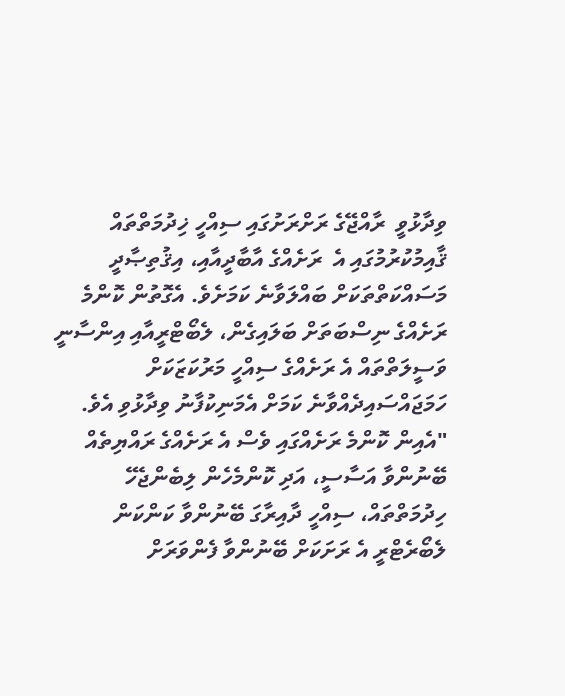ވިދާޅުވީ  ރާއްޖޭގެ ރަށްރަށުގައި ސިއްހީ ޚިދުމަތްތައް ޤާއިމުކުރުމުގައި އެ  ރަށެއްގެ އާބާދީއާއި، އިޤުތިޞާދީ މަސައްކަތްތަކަށް ބައްލަވާނެ ކަމަށެވެ. އެގޮތުން ކޮންމެ ރަށެއްގެ ނިސްބަތަށް ބަލައިގެން، ލެބޯޓްރީއާއި އިންސާނީ ވަސީލަތްތައް އެ ރަށެއްގެ ސިއްހީ މަރުކަޒަކަށް ހަމަޖައްސައިދެއްވާނެ ކަމަށް އެމަނިކުފާނު ވިދާޅުވި އެވެ.
"އެއިން ކޮންމެ ރަށެއްގައި ވެސް އެ ރަށެއްގެ ރައްޔިތެއް ބޭނުންވާ އަސާސީ، އަދި ކޮންމެހެން ލިބެންޖެހޭ ހިދުމަތްތައް، ސިއްހީ ދާއިރާގަ ބޭނުންވާ ކަންކަން ލެބޯރެޓްރީ އެ ރަށަކަށް ބޭނުންވާ ފެންވަރަށް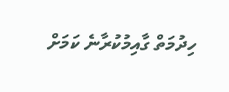ހިދުމަތް ގާއިމުކުރާނެ ކަމަށް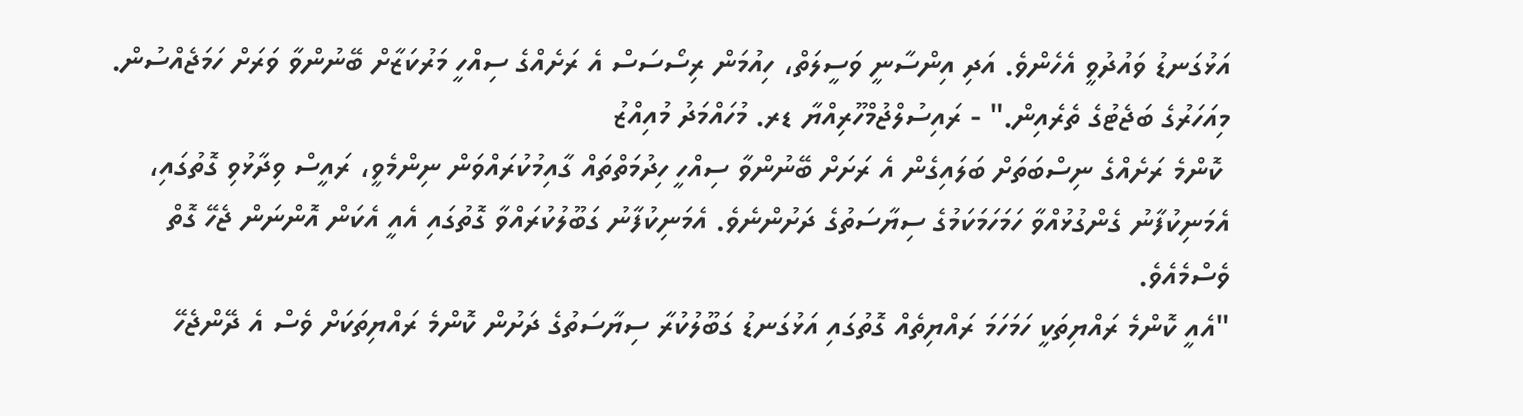އަޅުގަނޑު ވައުދުވީ އެހެންވެ. އަދި އިންސާނީ ވަސީލަތް، ހިއުމަން ރިސޯސަސް އެ ރަށެއްގެ ސިއްހީ މަރުކަޒާށް ބޭނުންވާ ވަރަށް ހަމަޖެއްސުން. މިއަހަރުގެ ބަޖެޓުގެ ތެރެއިން." - ރައިސުލްޖުމްހޫރިއްޔާ ޑރ. މުހައްމަދު މުއިއްޒު
 ކޮންމެ ރަށެއްގެ ނިސްބަތަށް ބަލައިގެން އެ ރަށަށް ބޭނުންވާ ސިއްހީ ހިދުމަތްތައް ގާއިމުކުރައްވަން ނިންމެވީ، ރައީސް ވިދާޅުވި ގޮތުގައި، އެމަނިކުފާނު ގެންގުޅުއްވާ ހަމަހަމަކަމުގެ ސިޔާސަތުގެ ދަށުންނެވެ. އެމަނިކުފާނު ގަބޫލުކުރައްވާ ގޮތުގައި އެއީ އެކަން އޮންނަން ޖެހޭ ގޮތް ވެސްމެއެވެ.
"އެއީ ކޮންމެ ރައްޔިތަކީ ހަމަހަމަ ރައްޔިތެއް ގޮތުގައި އަޅުގަނޑު ގަބޫލުކުރާ ސިޔާސަތުގެ ދަށުން ކޮންމެ ރައްޔިތަކަށް ވެސް އެ ދޭންޖެހޭ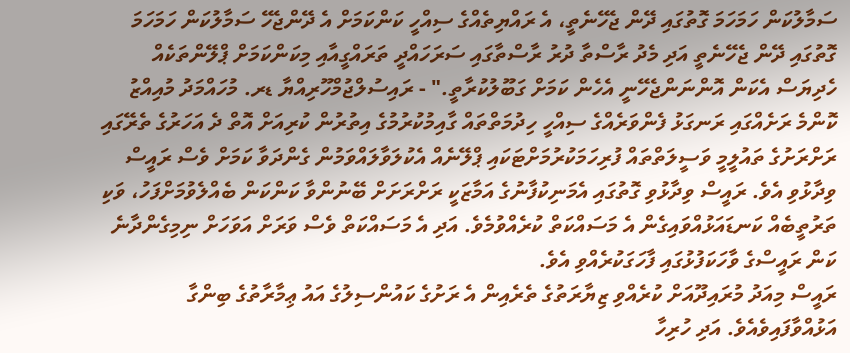ސަމާލުކަން ހަމަހަމަ ގޮތުގައި ދޭން ޖެހޭނެތީ، އެ ރައްޔިތެއްގެ ސިއްހީ ކަންކަމަށް އެ ދޭންޖެހޭ ސަމާލުކަން ހަމަހަމަ ގޮތުގައި ދޭން ޖެހޭނެތީ އަދި މެދު ރާސްތާ ދުރު ރާސްތާގައި ސަރަހައްދީ ތަރައްގީއާއި މިކަންކަމަށް ޕްލޭންތަކެއް ހެދިޔަސް އެކަން އޮންނަންޖެހޭނީ އެހެން ކަމަށް ގަބޫލުކުރާތީ." - ރައިސުލްޖުމްހޫރިއްޔާ ޑރ. މުހައްމަދު މުއިއްޒު
ކޮންމެ ރަށެއްގައި ރަނގަޅު ފެންވަރެއްގެ ސިއްހީ ހިދުމަތްތައް ގާއިމުކުރުމުގެ އިތުރުން ކުރިއަށް އޮތް ދެ އަހަރުގެ ތެރޭގައި ރަށްރަށުގެ ތައުލީމީ ވަސީލަތްތައް ފުރިހަމަކުރުމަށްޓަކައި ޕްލޭނެއް އެކުލަވާލައްވަމުން ގެންދަވާ ކަމަށް ވެސް ރައީސް ވިދާޅުވި އެވެ. ރައީސް ވިދާޅުވި ގޮތުގައި އެމަނިކުފާނުގެ އަމާޒަކީ ރަށްރަށަށް ބޭނުންވާ ކަންކަން ބެއްލެވުމަށްފަހު، ވަކި ތަރުތީބެއް ކަނޑައަޅުއްވައިގެން އެ މަސައްކަތް ކުރެއްވުމެވެ. އަދި އެ މަސައްކަތް ވެސް ވަރަށް އަވަހަށް ނިމިގެންދާނެ ކަން ރައީސްގެ ވާހަކަފުޅުގައި ފާހަގަކުރެއްވި އެވެ.
ރައީސް މިއަދު މުރައިދޫއަށް ކުރެއްވި ޒިޔާރަތުގެ ތެރެއިން އެ ރަށުގެ ކައުންސިލުގެ އައު ޢިމާރާތުގެ ބިންގާ އަޅުއްވާފައިވެއެވެ. އަދި ހުރިހާ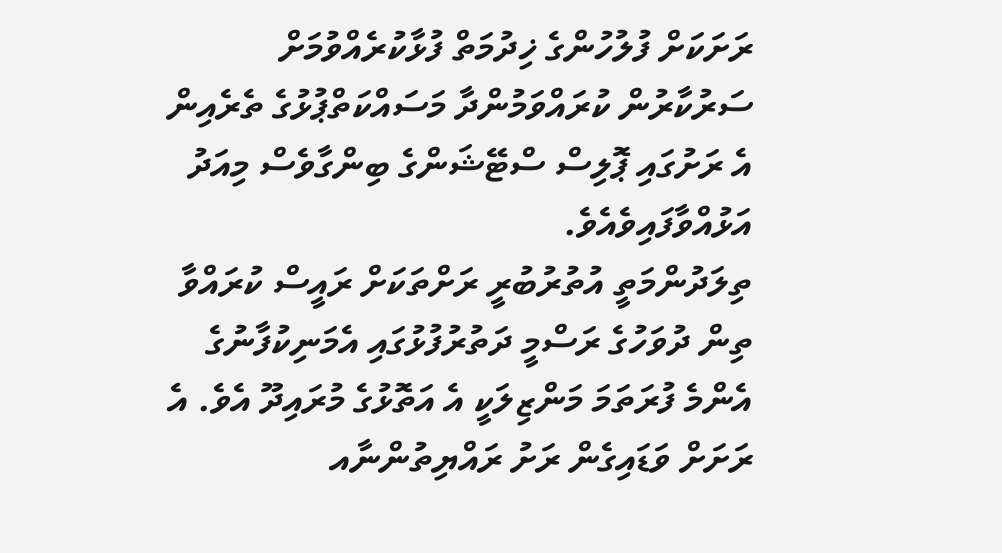ރަށަކަށް ފުލުހުންގެ ޚިދުމަތް ފުޅާކުރެއްވުމަށް ސަރުކާރުން ކުރައްވަމުންދާ މަސައްކަތްޕުޅުގެ ތެރެއިން އެ ރަށުގައި ޕޮލިސް ސްޓޭޝަންގެ ބިންގާވެސް މިއަދު އަޅުއްވާފައިވެއެވެ.
ތިލަދުންމަތީ އުތުރުބުރީ ރަށްތަކަށް ރައީސް ކުރައްވާ ތިން ދުވަހުގެ ރަސްމީ ދަތުރުފުޅުގައި އެމަނިކުފާނުގެ އެންމެ ފުރަތަމަ މަންޒިލަކީ އެ އަތޮޅުގެ މުރައިދޫ އެވެ. އެ ރަށަށް ވަޑައިގެން ރަށު ރައްޔިތުންނާއ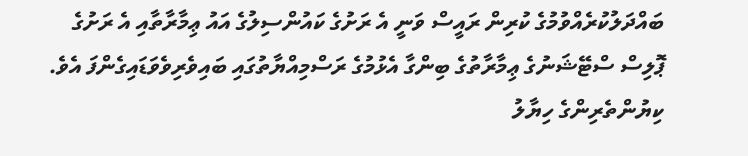ބައްދަލުކުރެއްވުމުގެ ކުރިން ރައީސް ވަނީ އެ ރަށުގެ ކައުންސިލުގެ އައު ޢިމާރާތާއި އެ ރަށުގެ ޕޮލިސް ސްޓޭޝަނުގެ ޢިމާރާތުގެ ބިންގާ އެޅުމުގެ ރަސްމިއްޔާތުގައި ބައިވެރިވެވަޑައިގެންފަ އެވެ.
ކިޔުންތެރިންގެ ހިޔާލު